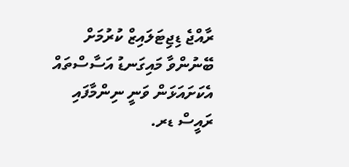ރާއްޖެ ޑިޖިޓަލައިޒް ކުރުމަށް ބޭނުންވާ މައިގަނޑު އަސާސްތައް އެކަށައަޅަން ވަނީ ނިންމާފައި
ރައީސް ޑރ.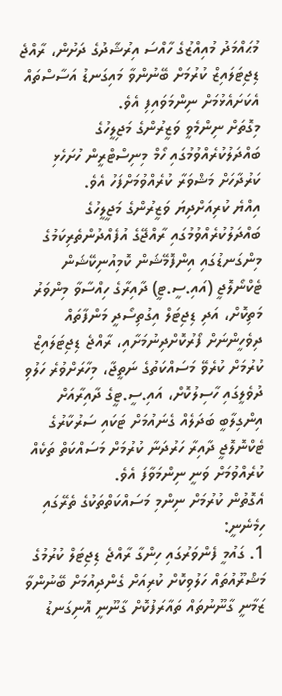މުޙައްމަދު މުއިއްޒުގެ ހާއްސަ އިރުޝާދުގެ ދަށުން، ރާއްޖެ ޑިޖިޓަލައިޒް ކުރުމަށް ބޭނުންވާ މައިގަނޑު އަސާސްތައް އެކަށައެޅުމަށް ނިންމަވައިފި އެވެ.
މިގޮތަށް ނިންމެވީ ވަޒީރުންގެ މަޖިލީހުގެ ބައްދަލުކުރެއްވުމުގައި ހޯމް މިނިސްޓްރީން ހުށަހެޅި ކަރުދާހަށް މަޝްވަރާ ކުރެއްވުމަށްފަހު އެވެ.
އިއްޔެ ކުރިއަށްދިޔަ ވަޒީރުންގެ މަޖީލީހުގެ ބައްދަލުކުރެއްވުމުގައި ރާއްޖޭގެ އުފެއްދުންތެރިކަމުގެ މިންގަނޑުގައި އިންފޮމޭޝަން ކޮމިއުނިކޭޝަން ޓެކްނޯލޮޖީ (އައި.ސީ.ޓީ) ދާއިރާގެ ހިއްސާވާ މިންވަރު މަތިކޮށް، އަދި ޑިޖިޓަލް އިގުތިސޯދީ މަންފާތައް ދިވެހީންނަށް ފޯރުކޮށްދިނުމަށާއި، ރާއްޖެ ޑިޖިޓަލައިޒް ކުރުމަށް ކުރެވޭ މަސައްކަތުގެ ނަތީޖާ، މިހާރަށްވުރެ ހަލުވި ދުވެލީގައި ހާސިލުކޮށް، އައި.ސީ.ޓީގެ ދާއިރާއަށް އިންގިލާބީ ބަދަލެއް ގެނައުމަށް ޓަކައި ސަރުކާރުގެ ޓެކްނޮލޮޖީ ދާއިރާ ހަރުދަނާ ކުރުމަށް މަސައްކަތް ތަކެއް ކުރެއްވުމަށް ވަނީ ނިންމަވާފަ އެވެ.
އެގޮތުން ކުރުމަށް ނިންމި މަސައްކަތްތަކުގެ ތެރޭގައި ހިމެނެނީ:
1. ގައުމީ ފެންވަރުގައި ހިންގާ ރާއްޖެ ޑިޖިޓަލް ކުރުމުގެ މަޝްރޫއުތައް ހަލުވިކޮށް ކުރިއަށް ގެންދިއުމަށް ބޭނުންވާ ޒަމާނީ ގާނޫނުތައް ތައާރަފުކޮށް ގާނޫނީ އޮނިގަނޑު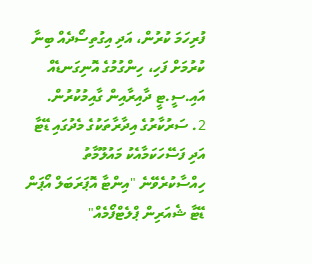ފުރިހަމަ ކުރުން، އަދި އިގުތިސޯދެއް ބިނާ ކުރުމަށް ފަހި، ހިންގުމުގެ އޮނިގަނޑެއް އައި.ސީ.ޓީ ދާއިރާއިން ގާއިމުކުރުން.
2. ސަރުކާރުގެ އިދާރާތަކުގެ މެދުގައި ޑޭޓާ އަދި ފަސޭހަކަމާއެކު މައުލޫމާތު ހިއްސާކުރެވޭނެ "އިންޓާ އޮޕަރަބަލް އޯޕަން ޑޭޓާ ޝެއަރިން ޕްލެޓްފޯމެއް"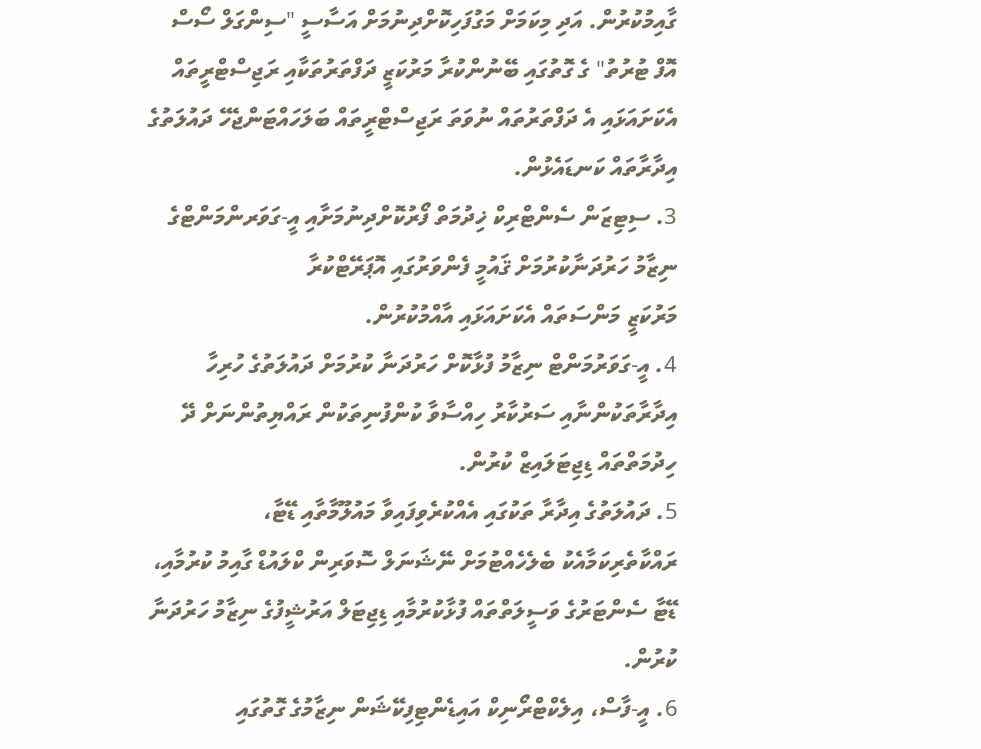ގާއިމުކުރުން. އަދި މިކަމަށް މަގުފަހިކޮށްދިނުމަށް އަސާސީ "ސިންގަލް ސޯސް އޮފް ޓުރުތު" ގެ ގޮތުގައި ބޭނުންކުރާ މަރުކަޒީ ދަފްތަރުތަކާއި ރަޖިސްޓްރީތައް އެކަށައަޅައި އެ ދަފްތަރުތައް ނުވަތަ ރަޖިސްޓްރީތައް ބަލަހައްޓަންޖެހޭ ދައުލަތުގެ އިދާރާތައް ކަނޑައެޅުން.
3. ސިޓިޒަން ސެންޓްރިކް ޚިދުމަތް ފޯރުކޮށްދިނުމަށާއި އީ-ގަވަރންމަންޓްގެ ނިޒާމު ހަރުދަނާކުރުމަށް ޤައުމީ ފެންވަރުގައި އޮޕަރޭޓްކުރާ
މަރުކަޒީ މަންސަތައް އެކަށައަޅައި އާއްމުކުރުން.
4. އީ-ގަވަރުމަންޓް ނިޒާމު ފުޅާކޮށް ހަރުދަނާ ކުރުމަށް ދައުލަތުގެ ހުރިހާ އިދާރާތަކުންނާއި ސަރުކާރު ހިއްސާވާ ކުންފުނިތަކުން ރައްޔިތުންނަށް ދޭ ހިދުމަތްތައް ޑިޖިޓަލައިޒް ކުރުން.
5. ދައުލަތުގެ އިދާރާ ތަކުގައި އެއްކުރެވިފައިވާ މައުލޫމާތާއި ޑޭޓާ، ރައްކާތެރިކަމާއެކު ބެލެހެއްޓުމަށް ނޭޝަނަލް ސޮވަރިން ކްލައުޑް ގާއިމު ކުރުމާއި، ޑޭޓާ ސެންޓަރުގެ ވަސީލަތްތައް ފުޅާކުރުމާއި ޑިޖިޓަލް އަރުޝީފުގެ ނިޒާމު ހަރުދަނާ ކުރުން.
6. އީ-ފާސް، އިލެކްޓްރޯނިކް އައިޑެންޓިފިކޭޝަން ނިޒާމުގެ ގޮތުގައި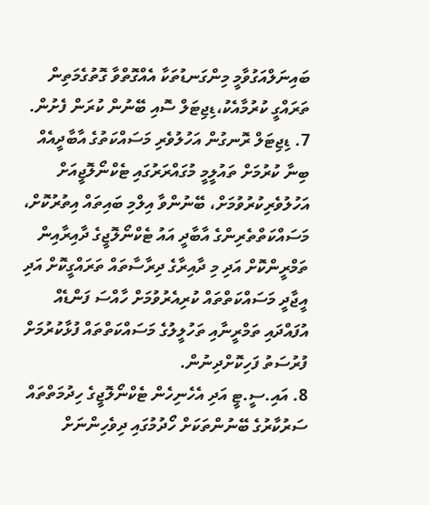ބައިނަލްއަގުވާމީ މިންގަނޑުތަކާ އެއްގޮތްވާ ގޮތުގެމަތިން ތަރައްގީ ކުރުމާއެކު،ޑިޖިޓަލް ސޮއި ބޭނުން ކުރަން ފެށުން.
7. ޑިޖިޓަލް ރޮނގުން އަހުލުވެރި މަސައްކަތުގެ އާބާދީއެއް ބިނާ ކުރުމަށް ތައުލީމީ މުގައްރަރުގައި ޓެކްނޯލޮޖީއަށް އަހުލުވެރިކުރުވުމަށް، ބޭނުންވާ އިލްމި ބައިތައް އިތުރުކޮށް، މަސައްކަތްތެރިންގެ އާބާދީ އައު ޓެކްނޯލޮޖީގެ ދާއިރާއިން ތަމްރީންކޮށް އަދި މި ދާއިރާގެ ދިރާސާތައް ތަރައްގީކޮށް އަދި އީޖާދީ މަސައްކަތްތައް ކުރިއެރުވުމަށް ހާއްސަ ފަންޑެއް އުފައްދައި ތަމްރީނާއި ތަހުލީލުގެ މަސައްކަތްތައް ފުޅާކުރުމަށް ފުރުސަތު ފަހިކޮށްދިނުން.
8. އައި.ސީ.ޓީ އަދި އެހެނިހެން ޓެކްނޯލޮޖީގެ ހިދުމަތްތައް ސަރުކާރުގެ ބޭނުންތަކަށް ހޯދުމުގައި ދިވެހިންނަށް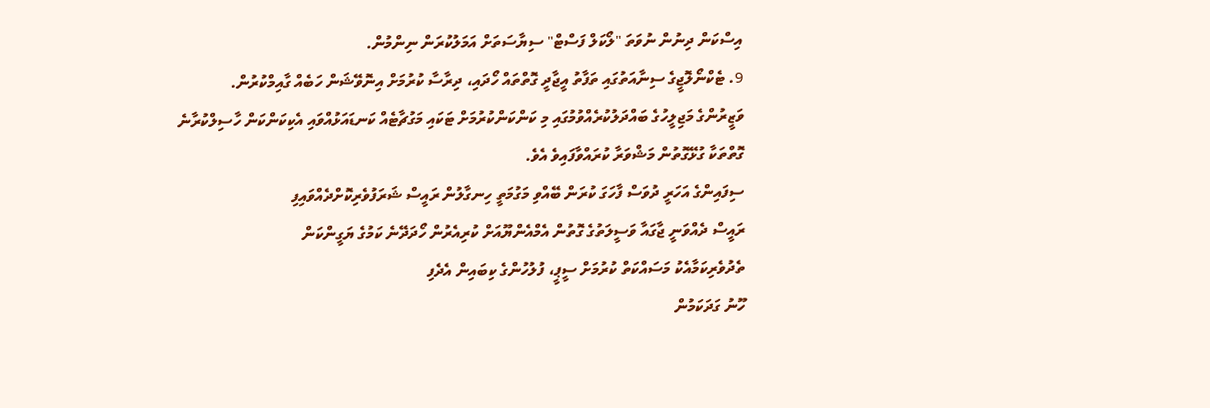އިސްކަން ދިނުން ނުވަތަ "ލޯކަލް ފަސްޓް" ސިޔާސަތަށް އަމަލުކުރަން ނިންމުން.
9. ޓެކްނޯލޮޖީގެ ސިނާއަތުގައި ތަފާތު އީޖާދީ ގޮތްތައް ހޯދައި، ދިރާސާ ކުރުމަށް އިނޮވޭޝަން ހަބެއް ގާއިމްކުރުން.
ވަޒީރުންގެ މަޖިލީހުގެ ބައްދަލުކުރެއްވުމުގައި މި ކަންކަންކުރުމަށް ޓަކައި މަގުޗާޓެއް ކަނޑައަޅުއްވައި އެކިކަންކަން ހާސިލްކުރާނެ ގޮތްތަކާ ގުޅޭގޮތުން މަޝްވަރާ ކުރައްވާފައިވެ އެވެ.
ސިފައިންގެ އަހަރީ ދުވަސް ފާހަގަ ކުރަން ބޭއްވި މަގުމަތީ ހިނގާލުން ރައީސް ޝަރަފުވެރިކޮށްދެއްވައިފި
ރައީސް ދެއްވަނީ ޖާގައާ ވަސީލަތުގެ ގޮތުން އެމްއެންޔޫއަށް ކުރިއެރުން ހޯދަދޭނެ ކަމުގެ ޔަގީންކަން
ތެދުވެރިކަމާއެކު މަސައްކަތް ކުރުމަށް ސީޕީ، ފުލުހުންގެ ކިބައިން އެދެފި
ހޫނު ގަދަކަމުން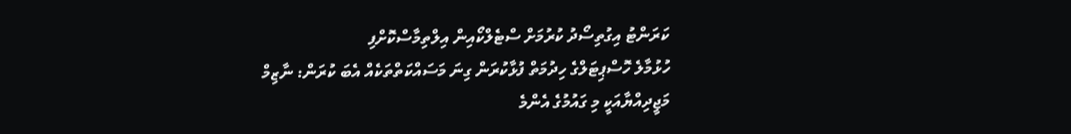ކަރަންޓު އިގުތިސޯދު ކުރުމަށް ސްޓެލްކޯއިން އިލްތިމާސްކޮށްފި
ހުޅުމާލެ ހޮސްޕިޓަލްގެ ހިދުމަތް ފުޅާކުރަން ގިނަ މަސައްކަތްތަކެއް އެބަ ކުރަން: ނާޒިމް
މަޖީދިއްޔާއަކީ މި ގައުމުގެ އެންމެ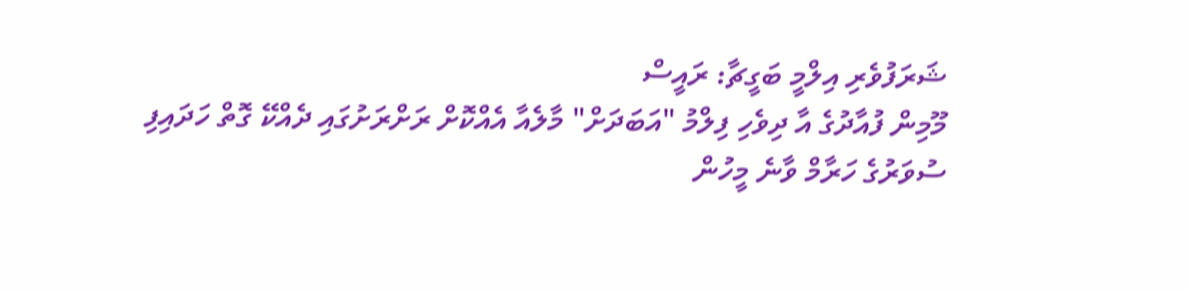ޝަރަފުވެރި އިލްމީ ބަގީޗާ: ރައީސް
މޫމިން ފުއާދުގެ އާ ދިވެހި ފިލްމު "އަބަދަށް" މާލެއާ އެއްކޮށް ރަށްރަށުގައި ދެއްކޭ ގޮތް ހަދައިފި
ސުވަރުގެ ހަރާމް ވާނެ މީހުން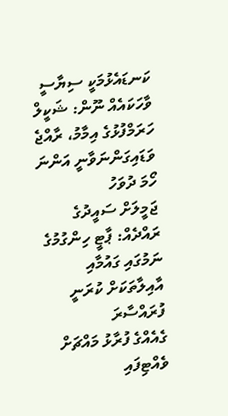ކަނޑައެޅުމަކީ ސިޔާސީ ވާހަކައެއް ނޫން: ޝަކީލް
ހަރަމްފުޅުގެ އިމާމު، ރާއްޖެ ވަޑައިގަންނަވާނީ އަންނަ ހޯމަ ދުވަހު
ޖަމީލަށް ސައީދުގެ ރައްދެއް: ޕާޓީ ހިންގުމުގެ ނަމުގައި ގައުމާއި އާއިލާތަކަށް ކުރަނީ ފުރައްސާރަ
ގެއެއްގެ ފުރާޅު މައްޗަށް ވެއްޓިފައި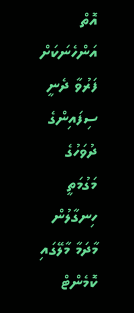އޮތް އަންހެނަކަށް ފަރުވާ ދެނީ
ސިފައިންގެ ދުވަހުގެ މަގުމަތީ ހިނގާލުން މާދަމާ މާލޭގައި
ކޮމެންޓް